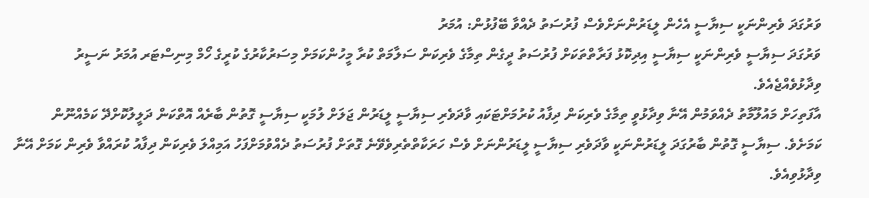ވަރުގަދަ ވެރިންނަކީ ސިޔާސީ އެހެން ލީޑަރުންނަށްވެސް ފުރުސަތު ދެއްވާ ބޭފުޅުން: އުމަރު
ވަރުގަދަ ސިޔާސީ ވެރިންނަކީ ސިޔާސީ އިދިކޮޅު ފަރާތްތަކަށް ފުރުސަތު ދީގެން ތިމާގެ ވެރިކަން ސަލާމަތް ކުރާ މީހުންކަމަށް މިސަރުކާރުގެ ކުރީގެ ހޯމް މިނިސްޓަރ އުމަރު ނަސީރު ވިދާޅުވެއްޖެއެވެ.
އާފަތިހަށް މައުލޫމާތު ދެއްވަމުން އޭނާ ވިދާޅުވީ ތިމާގެ ވެރިކަން ދިފާއު ކުރުމަށްޓަކައި ވާދަވެރި ސިޔާސީ ލީޑަރުން ޖަލަށް ލުމަކީ ސިޔާސީ ގޮތުން ބާރެއް އޮތްކަން ދަލީލުކޮށްދޭ ކަމެއްނޫން ކަމަށެވެ. ސިޔާސީ ގޮތުން ބާރުގަދަ ލީޑަރުންނަކީ ވާދަވެރި ސިޔާސީ ލީޑަރުންނަށް ވެސް ހަރަކާތްތެރިވެވޭނެ ގޮތަށް ފުރުސަތު ދެއްވުމަށްފަހު އަމިއްލަ ވެރިކަން ދިފާއު ކުރައްވާ ވެރިން ކަމަށް އޭނާ ވިދާޅުވިއެވެ.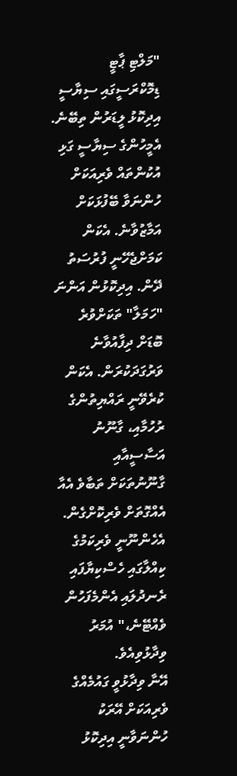"މަލްޓި ޕާޓީ ޑިމޮކްރަސީގައި ސިޔާސީ އިދިކޮޅު ލީޑަރުން ތިބޭނެ. އެމީހުންގެ ސިޔާސީ ގަޅި އުކުންތައް ވެރިއަކަށް ހުންނަވާ ބޭފުޅަކަށް އަމާޒުވާނެ. އެކަން ކަމަށްޖެހޭނީ ފުރުސަތު ދޭން. އިދިކޮޅުން އަންނަ "ހަމަލާ" ތަކަށްވުރެ ބޮޑަށް ދިފާއުވާނެ ވަރުގަދަކުރަން. އެކަން ކުރެވޭނީ ރައްޔިތުންގެ ރުހުމާއި، ގާނޫނު އަސާސީއާއި ގާނޫނުތަކަށް ތަބާވެ އެއާ އެއްގޮތަށް ވެރިކޮށްގެން. އެހެންނޫނީ ވެރިކަމުގެ ކިއްލާގައި ހެސްކިޔާފައި ރެނދުލައި އެންމެފަހުން ވެއްޓޭނެ،" އުމަރު ވިދާޅުވިއެވެ.
އޭނާ ވިދާޅުވީ ގައުމެއްގެ ވެރިއަކަށް އޭރަކު ހުންނަވާނީ އިދިކޮޅު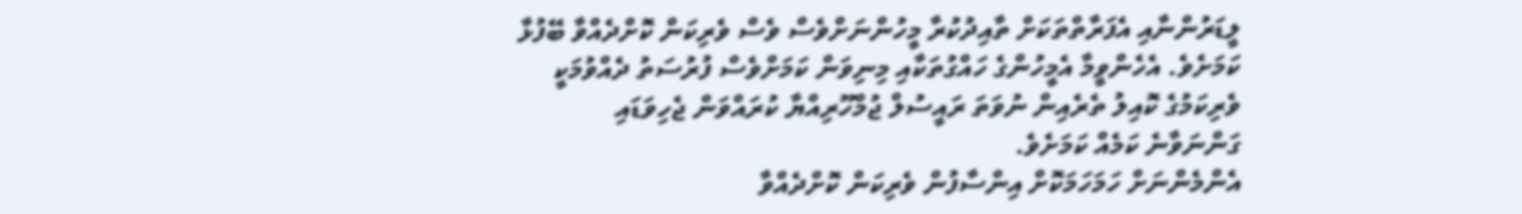ލީޑަރުންނާއި އެފަރާތްތަކަށް ތާއިދުކުރާ މީހުންނަށްވެސް ވެސް ވެރިކަން ކޮށްދެއްވާ ބޭފުޅާ ކަމަށެވެ. އެހެންވީމާ އެމީހުންގެ ހައްގުތަކާއި މިނިވަން ކަމަށްވެސް ފުރުސަތު ދެއްވުމަކީ ވެރިކަމުގެ ކޮއިލު ތެރެއިން ނުވަތަ ރައީސުލް ޖުމްހޫރިއްޔާ ކުރައްވަން ޖެހިވަޑައި ގަންނަވާނެ ކަމެއް ކަމަށެވެ.
އެންމެންނަށް ހަމަހަމަކޮށް އިންސާފުން ވެރިކަން ކޮށްދެއްވާ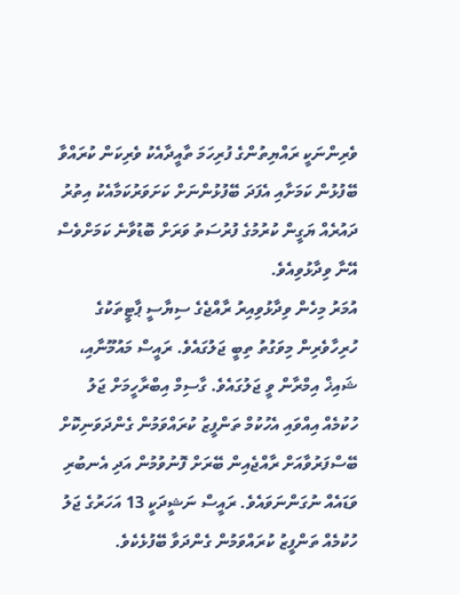ވެރިންނަކީ ރައްޔިތުންގެ ފުރިހަމަ ތާއީދާއެކު ވެރިކަން ކުރައްވާ ބޭފުޅުން ކަމަށާއި އެފަދަ ބޭފުޅުންނަށް ކަށަވަރުކަމާއެކު އިތުރު ދައުރެއް ޔަގީން ކުރުމުގެ ފުރުސަތު ވަރަށް ބޮޑުވާނެ ކަމަށްވެސް އޭނާ ވިދާޅުވިއެވެ.
އުމަރު މިހެން ވިދާޅުވިއިރު ރާއްޖެގެ ސިޔާސީ ޕާޓީތަކުގެ ހުރިހާވެރިން މިވަގުތު ތިބީ ޖަލުގައެވެ. ރައީސް މައުމޫނާއި، ޝައިޚް އިމްރާން ވީ ޖަލުގައެވެ. ގާސިމް އިބްރާހީމަށް ޖަލު ހުކުމެއް އިއްވައި އެހުކުމް ތަންފީޒު ކުރައްވަމުން ގެންދަވަނިކޮށް ބޭސްފަރުވާއަށް ރާއްޖެއިން ބޭރަށް ފޮނުވުމުން އަދި އެނބުރި ވަޑައެއް ނުގަންނަވައެވެ. ރައީސް ނަޝީދަކީ 13 އަހަރުގެ ޖަލު ހުކުމެއް ތަންފީޒު ކުރައްވަމުން ގެންދަވާ ބޭފުޅެކެވެ.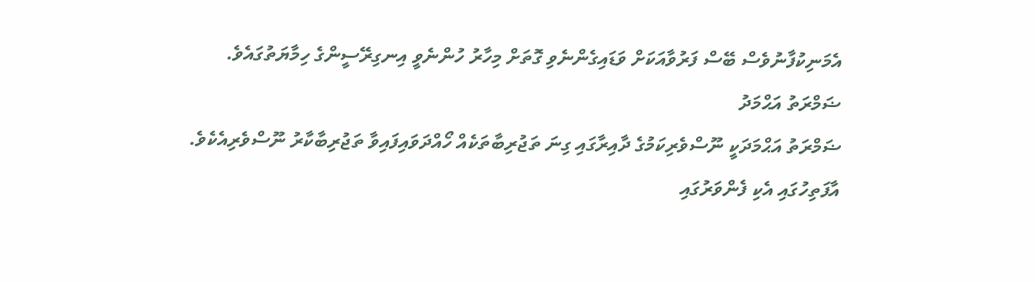އެމަނިކުފާނުވެސް ބޭސް ފަރުވާއަކަށް ވަޑައިގެންނެވި ގޮތަށް މިހާރު ހުންނެވީ އިނގިރޭސީންގެ ހިމާޔަތުގައެވެ.
ޟަމްރަތު އަޙްމަދު
ޟަމްރަތު އަޙްމަދަކީ ނޫސްވެރިކަމުގެ ދާއިރާގައި ގިނަ ތަޖުރިބާތަކެއް ހޯއްދަވައިފައިވާ ތަޖުރިބާކާރު ނޫސްވެރިއެކެވެ. އާފަތިހުގައި އެކި ފެންވަރުގައި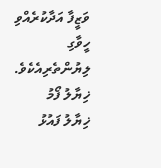ވަޒީފާ އަދާކުރެއްވި ހީވާގި ލިޔުންތެރިއެކެވެ.
ޚިޔާލު ފޯމު
ޚިޔާލު ފައުޅު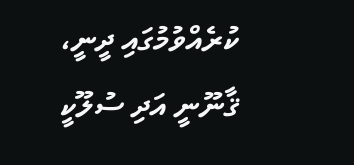ކުރެއްވުމުގައި ދީނީ، ޤާނޫނީ އަދި ސުލޫކީ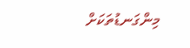މިންގަނޑުތަކަށް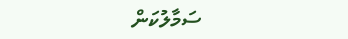ސަމާލުކަން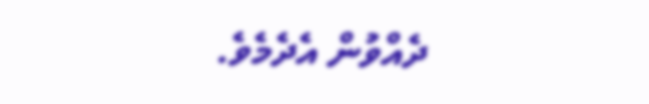ދެއްވުން އެދެމެވެ.